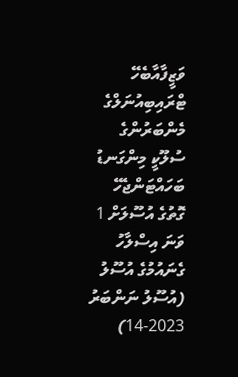ވަޒީފާއާބެހޭ ޓްރައިބިއުނަލްގެ މެންބަރުންގެ ސުލޫކީ މިންގަނޑު ބަހައްޓަންޖެހޭ ގޮތުގެ އުސޫލަށް 1 ވަނަ އިސްލާހު ގެނައުމުގެ އުސޫލު
(އުސޫލު ނަންބަރު 2023-14)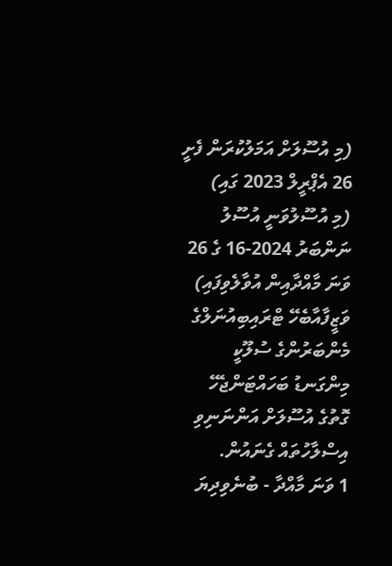(މި އުސޫލަށް އަމަލުކުރަން ފެށީ 26 އެޕްރީލް 2023 ގައި)
(މި އުސޫލުވަނީ އުސޫލު ނަންބަރު 2024-16 ގެ 26 ވަނަ މާއްދާއިން އުވާލެވިފައި)
ވަޒީފާއާބެހޭ ޓްރައިބިއުނަލްގެ މެންބަރުންގެ ސުލޫކީ މިންގަނޑު ބަހައްޓަންޖެހޭ ގޮތުގެ އުސޫލަށް އަންނަނިވި އިސްލާހުތައް ގެނައުން.
1 ވަނަ މާއްދާ - ބުނެވިދިޔަ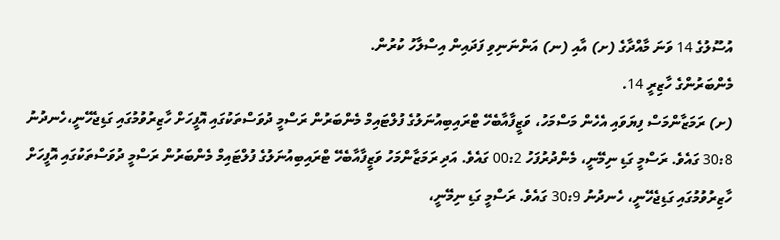އުސޫލުގެ 14 ވަނަ މާއްދާގެ (ށ) އާއި (ނ) އަންނަނިވި ފަދައިން އިސްލާހު ކުރުން.
މެންބަރުންގެ ހާޒިރީ 14.
(ށ) ރަމަޒާންމަސް ފިޔަވައި އެހެން މަސްމަހު، ވަޒީފާއާބެހޭ ޓްރައިބިއުނަލުގެ ފުލްޓައިމް މެންބަރުން ރަސްމީ ދުވަސްތަކުގައި އޮފީހަށް ހާޒިރުވުމުގައި ގަޑިޖެހޭނީ،ހެނދުނު 30:8 ގައެވެ. ރަސްމީ ގަޑި ނިމޭނީ، މެންދުރުފަހު 00:2 ގައެވެ. އަދި ރަމަޒާންމަހު ވަޒީފާއާބެހޭ ޓްރައިބިއުނަލުގެ ފުލްޓައިމް މެންބަރުން ރަސްމީ ދުވަސްތަކުގައި އޮފީހަށް ހާޒިރުވުމުގައި ގަޑިޖެހޭނީ، ހެނދުނު 30:9 ގައެވެ. ރަސްމީ ގަޑި ނިމޭނީ،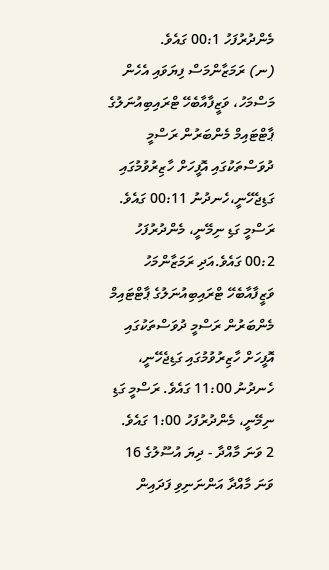މެންދުރުފަހު 00:1 ގައެވެ.
(ނ) ރަމަޒާންމަސް ފިޔަވައި އެހެން މަސްމަހު، ވަޒީފާއާބެހޭ ޓްރައިބިއުނަލުގެ ޕާޓްޓައިމް މެންބަރުން ރަސްމީ ދުވަސްތަކުގައި އޮފީހަށް ހާޒިރުވުމުގައި ގަޑިޖެހޭނީ،ހެނދުނު 00:11 ގައެވެ. ރަސްމީ ގަޑި ނިމޭނީ، މެންދުރުފަހު 00:2 ގައެވެ.އަދި ރަމަޒާންމަހު ވަޒީފާއާބެހޭ ޓްރައިބިއުނަލުގެ ޕާޓްޓައިމް މެންބަރުން ރަސްމީ ދުވަސްތަކުގައި އޮފީހަށް ހާޒިރުވުމުގައި ގަޑިޖެހޭނީ، ހެނދުނު 11:00 ގައެވެ. ރަސްމީ ގަޑި ނިމޭނީ، މެންދުރުފަހު 1:00 ގައެވެ.
2 ވަނަ މާއްދާ - ދިޔަ އުސޫލުގެ 16 ވަނަ މާއްދާ އަންނަނިވި ފަދައިން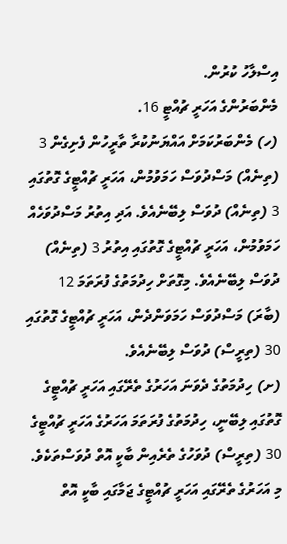އިސްލާހު ކުރުން.
މެންބަރުންގެ އަހަރީ ޗުއްޓީ 16.
(ހ) މެންބަރުކަމަށް އައްޔަނުކުރާ ތާރީހުން ފެށިގެން 3 (ތިނެއް) މަސްދުވަސް ހަމަވުމުން، އަހަރީ ޗުއްޓީގެ ގޮތުގައި 3 (ތިނެއް) ދުވަސް ލިބޭނެއެވެ. އަދި އިތުރު މަސްދުވަހެއް ހަމަވުމުން، އަހަރީ ޗުއްޓީގެ ގޮތުގައި އިތުރު 3 (ތިނެއް) ދުވަސް ލިބޭނެއެވެ. މިގޮތަށް ހިދުމަތުގެ ފުރަތަމަ 12 (ބާރަ) މަސްދުވަސް ހަމަވަންދެން، އަހަރީ ޗުއްޓީގެ ގޮތުގައި 30 (ތިރީސް) ދުވަސް ލިބޭނެއެވެ.
(ށ) ހިދުމަތުގެ ދެވަނަ އަހަރުގެ ތެރޭގައި އަހަރީ ޗުއްޓީގެ ގޮތުގައި ލިބޭނީ، ހިދުމަތުގެ ފުރަތަމަ އަހަރުގެ އަހަރީ ޗުއްޓީގެ 30 (ތިރީސް) ދުވަހުގެ ތެރެއިން ބާކީ އޮތް ދުވަސްތަކެވެ. މި އަހަރުގެ ތެރޭގައި އަހަރީ ޗުއްޓީގެ ޖަމާގައި ބާކީ އޮތް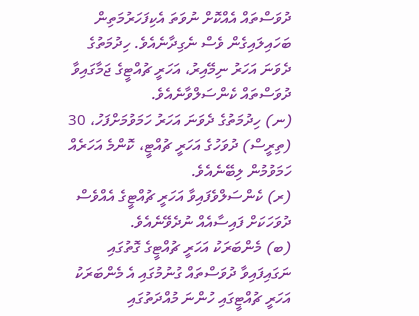ދުވަސްތައް އެއްކޮށް ނުވަތަ އެކިފަހަރުމަތިން ބަހައިލައިގެން ވެސް ނެގިދާނެއެވެ. ހިދުމަތުގެ ދެވަނަ އަހަރު ނިމޭއިރު، އަހަރީ ޗުއްޓީގެ ޖަމާގައިވާ ދުވަސްތައް ކެންސަލްވާނެއެވެ.
(ނ) ހިދުމަތުގެ ދެވަނަ އަހަރު ހަމަވުމަށްފަހު، 30 (ތިރީސް) ދުވަހުގެ އަހަރީ ޗުއްޓީ، ކޮންމެ އަހަރެއް ހަމަވުމުން ލިބޭނެއެވެ.
(ރ) ކެންސަލްވެފައިވާ އަހަރީ ޗުއްޓީގެ އެއްވެސް ދުވަހަކަށް ފައިސާއެއް ނުދެވޭނެއެވެ.
(ބ) މެންބަރަކު އަހަރީ ޗުއްޓީގެ ގޮތުގައި ނަގައިފައިވާ ދުވަސްތައް ގުނުމުގައި އެ މެންބަރަކު އަހަރީ ޗުއްޓީގައި ހުންނަ މުއްދަތުގައި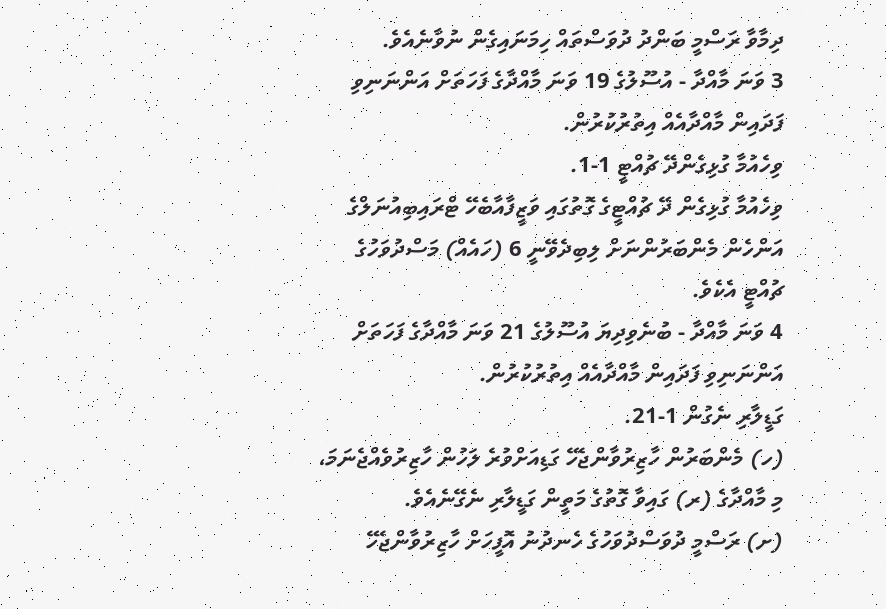ދިމާވާ ރަސްމީ ބަންދު ދުވަސްތައް ހިމަނައިގެން ނުވާނެއެވެ.
3 ވަނަ މާއްދާ - އުސޫލުގެ 19 ވަނަ މާއްދާގެ ފަހަތަށް އަންނަނިވި ފަދައިން މާއްދާއެއް އިތުރުކުރުން.
ވިހެއުމާ ގުޅިގެންދޭ ޗުއްޓީ 1-1.
ވިހެއުމާ ގުޅިގެން ދޭ ޗުއްޓީގެ ގޮތުގައި ވަޒީފާއާބެހޭ ޓްރައިބިއުނަލްގެ އަންހެން މެންބަރުންނަށް ލިބިދެވޭނީ 6 (ހައެއް) މަސްދުވަހުގެ ޗުއްޓީ އެކެވެ.
4 ވަނަ މާއްދާ - ބުނެވިދިޔަ އުސޫލުގެ 21 ވަނަ މާއްދާގެ ފަހަތަށް އަންނަނިވި ފަދައިން މާއްދާއެއް އިތުރުކުރުން.
ގަޑީލާރި ނެގުން 1-21.
(ހ) މެންބަރުން ހާޒިރުވާންޖެހޭ ގަޑިއަށްވުރެ ލަހުން ހާޒިރުވެއްޖެނަމަ، މި މާއްދާގެ (ރ) ގައިވާ ގޮތުގެ މަތީން ގަޑީލާރި ނެގޭނެއެވެ.
(ށ) ރަސްމީ ދުވަސްދުވަހުގެ ހެނދުނު އޮފީހަށް ހާޒިރުވާންޖެހޭ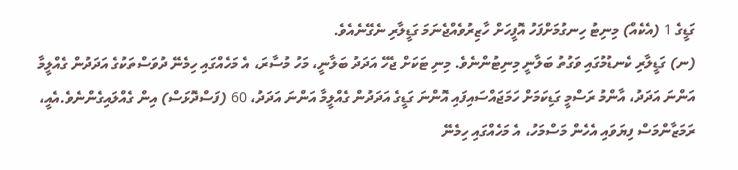ގަޑީގެ 1 (އެކެއް) މިނިޓު ހިނގުމަށްފަހު އޮފީހަށް ހާޒިރުވެއްޖެނަމަ ގަޑީލާރި ނެގޭނެއެވެ.
(ނ) ގަޑީލާރި ކެނޑުމުގައި ވަގުތު ބަލާނީ މިނިޓުންނެވެ. މިނި ޓަކަށް ޖެހޭ އަދަދު ބަލާނީ، މަހު މުސާރަ، އެ މަހެއްގައި ހިމެނޭ ދުވަސްތަކުގެ އަދަދުން ގެއްލީމާ އަންނަ އަދަދު، އާންމު ރަސްމީ ގަޑިކަމަށް ހަމަޖައްސައިފައި އޮންނަ ގަޑީގެ އަދަދުން ގެއްލީމާ އަންނަ އަދަދު، 60 (ފަސްދޮޅަސް) އިން ގެއްލައިގެންނެވެ.އެއީ، ރަމަޒާންމަސް ފިޔަވައި އެހެން މަސްމަހު، އެ މަހެއްގައި ހިމެނޭ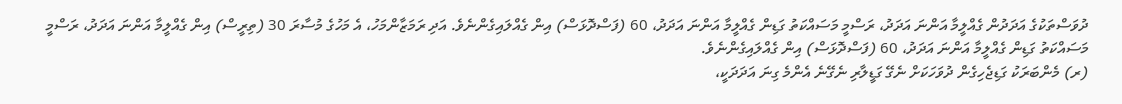ދުވަސްތަކުގެ އަދަދުން ގެއްލީމާ އަންނަ އަދަދު، ރަސްމީ މަސައްކަތު ގަޑިން ގެއްލީމާ އަންނަ އަދަދު، 60 (ފަސްދޮޅަސް) އިން ގެއްލައިގެންނެވެ. އަދި ރަމަޒާންމަހު، އެ މަހުގެ މުސާރަ 30 (ތިރީސް) އިން ގެއްލީމާ އަންނަ އަދަދު، ރަސްމީ މަސައްކަތު ގަޑިން ގެއްލީމާ އަންނަ އަދަދު، 60 (ފަސްދޮޅަސް) އިން ގެއްލައިގެންނެވެ.
(ރ) މެންބަރަކު ގަޑިޖެހިގެން ދުވަހަކަށް ނެގޭ ގަޑީލާރި ނެގޭނެ އެންމެ ގިނަ އަދަދަކީ،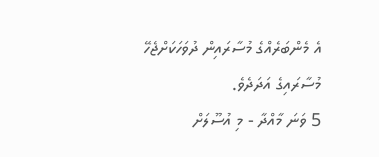އެ މެންބަރެއްގެ މުސާރައިން ދުވަހަކަށްޖެހޭ މުސާރައިގެ އަދަދެވެ.
5 ވަނަ މާއްދާ - މި އުސޫލަށް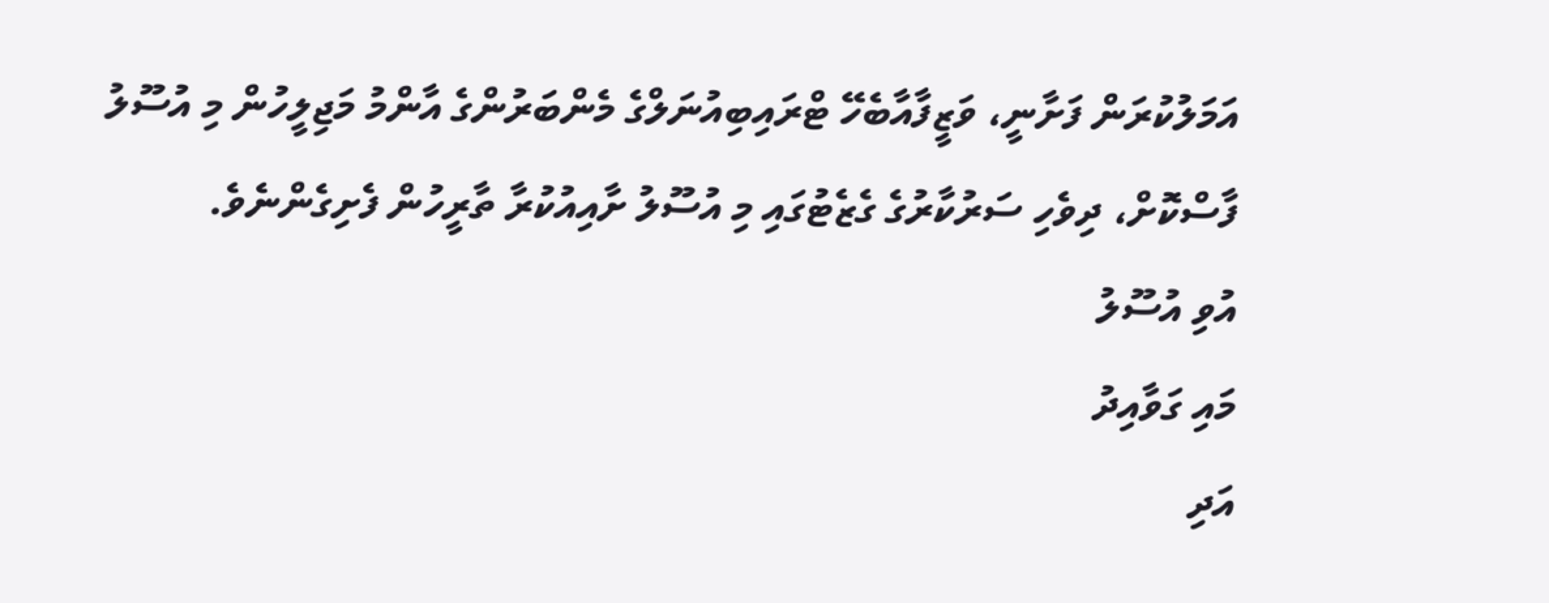އަމަލުކުރަން ފަށާނީ، ވަޒީފާއާބެހޭ ޓްރައިބިއުނަލްގެ މެންބަރުންގެ އާންމު މަޖިލީހުން މި އުސޫލު ފާސްކޮށް، ދިވެހި ސަރުކާރުގެ ގެޒެޓުގައި މި އުސޫލު ށާއިއުކުރާ ތާރީހުން ފެށިގެންނެވެ.
އުވި އުސޫލު
މައި ގަވާއިދު
އަދި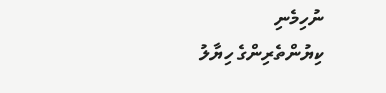ނުހިމެނި
ކިޔުންތެރިންގެ ހިޔާލު